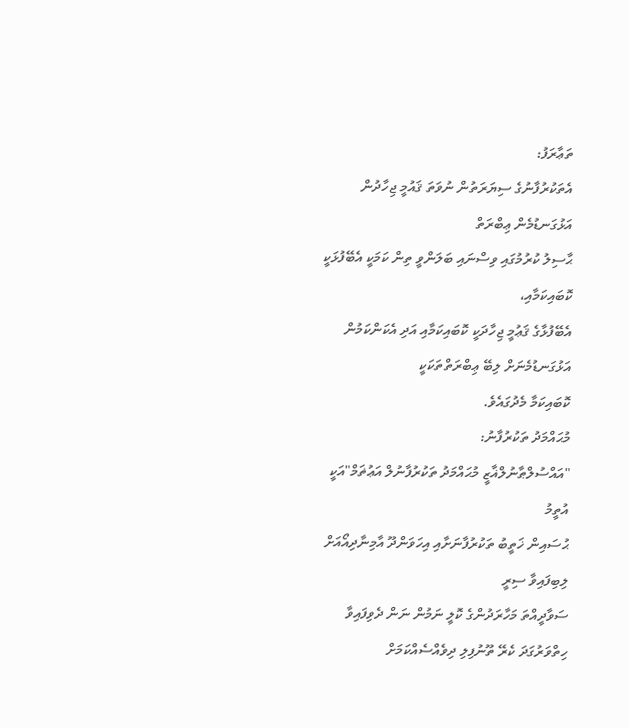ތަޢާރަފު:
އެތަކުރުފާނުގެ ސިޔަރަތުން ނުވަތަ ޤައުމީ ޖިހާދުން އަޅުގަނޑުމެން ޢިބްރަތް
ޙާސިލު ކުރުމުގައި ވިސްނައި ބަލަންވީ ތިން ކަމަކީ އެބޭފުޅަކީ ކޮބައިކަމާއި،
އެބޭފުޅާގެ ޤަޢުމީ ޖިހާދަކީ ކޮބައިކަމާއި އަދި އެކަންކަމުން އަޅުގަނޑުމެނަށް ލިބޭ ޢިބްރަތްތަކަކީ
ކޮބައިކަމާ މެދުގައެވެ.
މުޙައްމަދު ތަކުރުފާނު:
"އައްސުލްޠާނުލްޣާޒީ މުޙައްމަދު ތަކުރުފާނުލް އަޢުޡަމް"އަކީ އުތީމު
ޙުސައިން ޚަތީބު ތަކުރުފާނަށާއި އިހަވަންދޫ އާމިނާދިއޯއަށް ލިބިފައިވާ ސިރީ
ސަވާދީއްތަ މަހާރަދުންގެ ކޮލީ ނަމުން ނަން ދެވިފައިވާ ހިތްވަރުގަދަ ކެރޭ ތޫނުފިލި ދިވެއްސެއްކަމަށް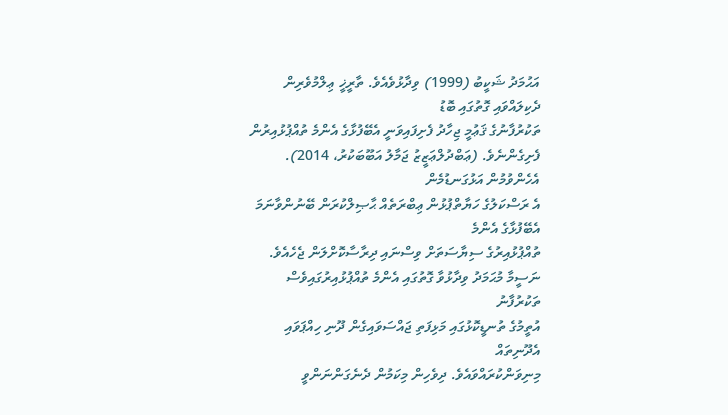އަޙުމަދު ޝަކީބު (1999) ވިދާޅުވެއެވެ. ތާރީޚީ ޢިލްމުވެރިން ދެކިލައްވައި ގޮތުގައި ބޮޑު
ތަކުރުފާނުގެ ޤަޢުމީ ޖިހާދު ފެށިފައިވަނީ އެބޭފުޅާގެ އެންމެ ތުއްޕުޅުއިރުން
ފެށިގެންނެވެ. (ޢަބްދުލްޢަޒީޒު ޖަމާލު އަބޫބަކުރު، 2014). އެހެންވުމުން އަޅުގަނޑުމެން
އެ ރަސްކަލުގެ ހަޔާތްޕުޅުން ޢިބްރަތެއް ޙާޞިލްކުރަން ބޭނުންވާނަމަ އެބޭފުޅާގެ އެންމެ
ތުއްޕުޅުއިރުގެ ސިޔާސަތަށް ވިސްނައި ދިރާސާކޮށްލަން ޖެހެއެވެ.
ނަސީމާ މުޙަމަދު ވިދާޅުވާ ގޮތުގައި އެންމެ ތުއްޕުޅުއިރުގައިވެސް ތަކުރުފާނު
އުތީމުގެ ތުނޑީކޮޅުގައި މަޅިފަތި ޖައްސަވައިގެން ދޫނި ހިއްޕަވައި އެދޫނިތައް
މިނިވަންކުރައްވައެވެ. ދިވެހިން މިކަމުން ދެނެގަންނަންވީ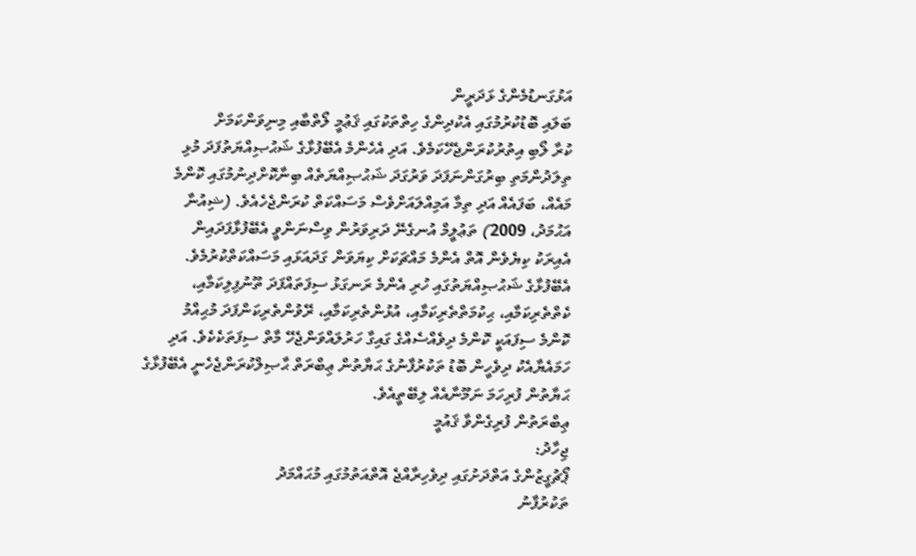އަޅުގަނޑުމެންގެ ޅަދަރީން
ބަލައި ބޮޑުކުރުމުގައި އެކުދިންގެ ހިތްތަކުގައި ޤަޢުމީ ލޯތްބާއި މިނިވަންކަމަށް
ކުރާ ލޯބި އިތުރުކުރަންޖެހޭކަމެވެ. އަދި އެހެންމެ އެބޭފުޅާގެ ޝަޙުޞިއްޔަތުފަދަ މުޅި
ތިލަދުންމަތި ބިރުގަންނަފަދަ ވަރުގަދަ ޝަޙުޞިއްޔަތެއް ބިނާކޮށްދިނުމުގައި ކޮންމެ
މައެއް، ބަފައެއް އަދި ތިމާ އަމިއްލައަށްވެސް މަސައްކަތް ކުރަންޖެހެއެވެ. (ޝިއުނާ
އަޙުމަދު، 2009) ތަޢުލީމް އުނގެނޭ ދަރިވަރުން ވިސްނަންވީ އެބޭފުޅާފަދައިން
އެއިރަކު ކިޔެވެން އޮތް އެންމެ މައްޗަކަށް ކިޔަވަން ގަދައަޅައި މަސައްކަތްކުރުމެވެ.
އެބޭފުޅާގެ ޝަޙުޞިއްޔަތުގައި ހުރި އެންމެ ރަނގަޅު ސިފަތައްފަދަ ތޫނުފިލިކަމާއި،
ކެތްތެރިކަމާއި، ޙިކުމަތްތެރިކަމާއި، އުޅުންތެރިކަމާއި، ރޭވުންތެރިކަންފަދަ މުޙިއްމު
ކޮންމެ ސިފައަކީ ކޮންމެ ދިވެއްސެއްގެ ގައިގާ ހަރުލައްވަންޖެހޭ މާތް ސިފަތަކެކެވެ. އަދި
ހަމައެޔާއެކު ދިވެހީން ބޮޑު ތަކުރުފާނުގެ ޙަޔާތުން ޢިބްރަތް ޙާޞިލްކުރަންޖެހެނީ އެބޭފުޅާގެ
ޙަޔާތުން ފުރިހަމަ ނަމޫނާއެއް ލިބޭތީއެވެ.
ޢިބްރަތުން ފުރިގެންވާ ޤައުމީ
ޖިހާދު:
ޕޯޗުގީޒުންގެ އަތްދަށުގައި ދިވެހިރާއްޖެ އޮތްއަތުމުގައި މުޙައްމަދު
ތަކުރުފާނު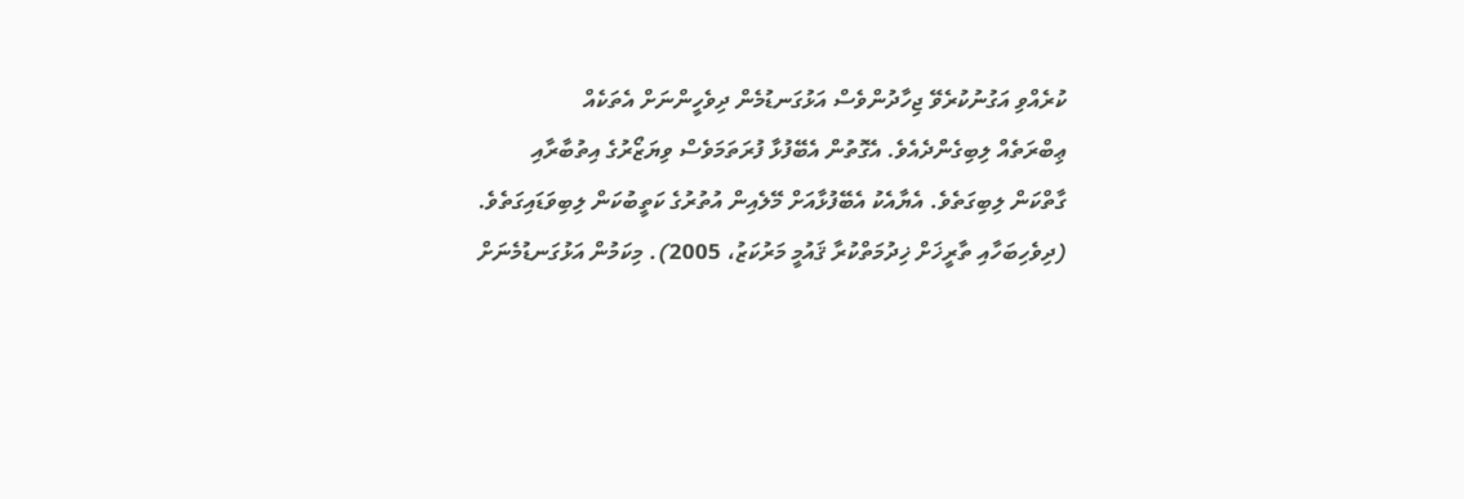ކުރެއްވި އަގުނުކުރެވޭ ޖިހާދުންވެސް އަޅުގަނޑުމެން ދިވެހީންނަށް އެތަކެއް
ޢިބްރަތެއް ލިބިގެންދެއެވެ. އެގޮތުން އެބޭފުޅާ ފުރަތަމަވެސް ވިޔަޒޯރުގެ އިތުބާރާއި
ގާތްކަން ލިބިގަތެވެ. އެޔާއެކު އެބޭފުޅާއަށް މޭލެއިން އުތުރުގެ ކަތީބުކަން ލިބިވަޑައިގަތެވެ.
(ދިވެހިބަހާއި ތާރީޚަށް ޚިދުމަތްކުރާ ޤައުމީ މަރުކަޒު، 2005). މިކަމުން އަޅުގަނޑުމެނަށް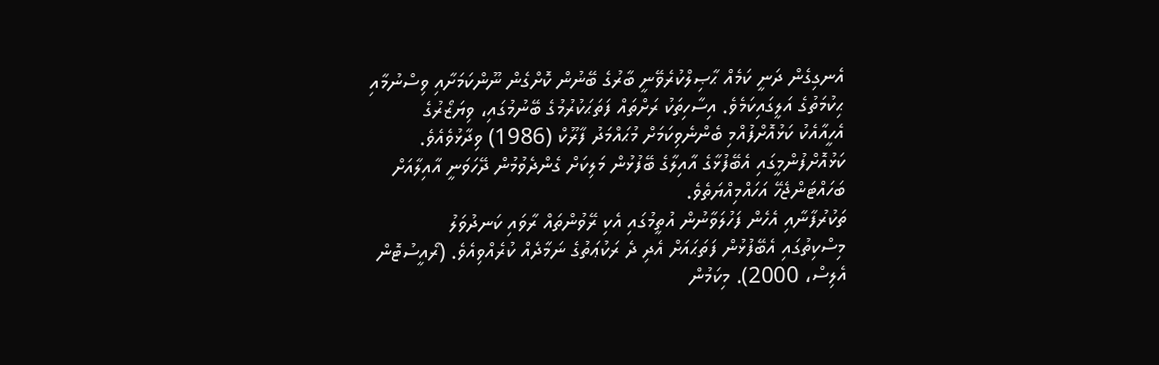އެނގިގެން ދަނީ ކަމެއް ޙާޞިލްކުރެވޭނީ ބާރުގެ ބޭނުން ކޮށްގެން ނޫންކަމަށާއި ވިސްނުމާއި
ޙިކުމަތުގެ އަލީގައިކަމެވެ. އިސާހިތަކު ރަށްތައް ފަތަޙަކުރުމުގެ ބޭނުމުގައި، ވިޔަޒޯރުގެ
އެހީއާއެކު ކަޅުއޮށްފުއްމި ބެންނެވިކަމަށް މުޙައްމަދު ފާރޫކް (1986) ވިދާޅުވެއެވެ.
ކަޅުއޮށްފުންމީގައި އެބޭފުޅާގެ އާއިލާގެ ބޭފުޅުން މަލިކަށް ގެންދެވުމުން ދޭހަވަނީ އާއިލާއަށް
ބަހައްޓަންޖެހޭ އަހައްމިއްޔަތެވެ.
ތަކުރުފާނާއި އެހެން ފަހުލަވާނުން އުތީމުގައި އެކި ރޭވުންތައް ރާވައި ކަނދުވަލު
މިސްކިތުގައި އެބޭފުޅުން ފަތަޙައަށް އެދި ދެ ރަކުޢަތުގެ ނަމާދެއް ކުރެއްވިއެވެ. (ރޯއީސުޓޮން
އެލިސް، 2000). މިކަމުން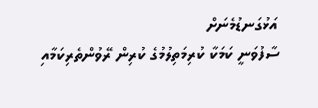އަޅުގަނޑުމެނަށް
ސާފުވަނީ ކަމަކާ ކުރިމަތިލުމުގެ ކުރިން ރޭވުންތެރިކަމާއި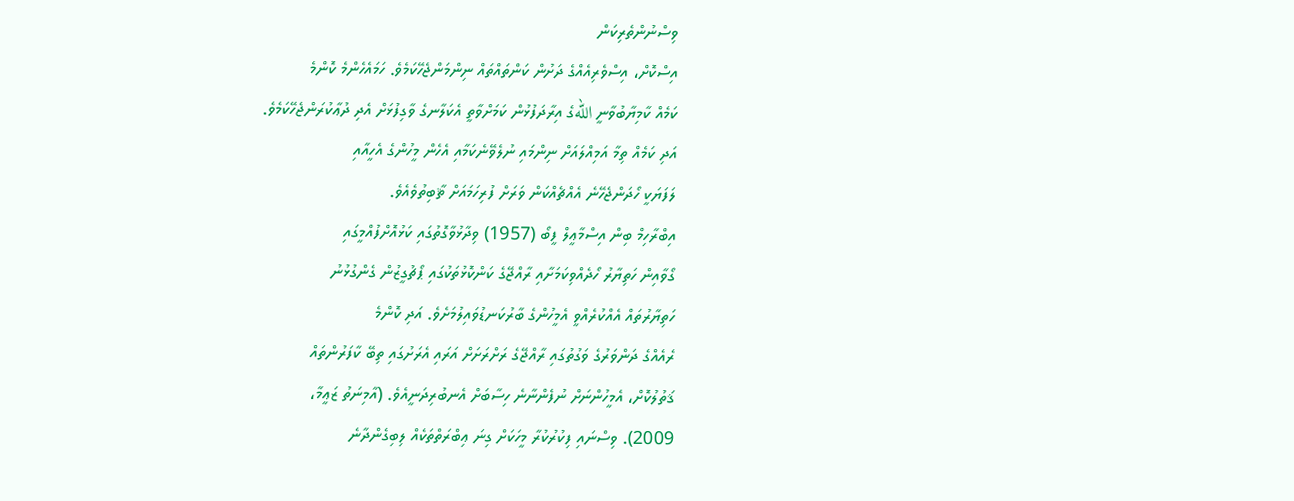ވިސްނުންތެރިކަން
އިސްކޮށް، އިސްވެރިއެއްގެ ދަށުން ކަންތައްތައް ނިންމަންޖެހޭކަމެވެ. ހަމައެހެންމެ ކޮންމެ
ކަމެއް ކާމިޔާބުވާނީ اللهގެ އިރާދަފުޅުން ކަމަށްވާތީ އެކަލާނގެ ވާގިފުޅަށް އެދި ދުޢާކުރަންޖެހޭކަމެވެ.
އަދި ކަމެއް ތިމާ އަމިއްލައަށް ނިންމައި ނުލެވޭނެކަމާއި އެހެން މީހުންގެ އެހީއާއި
ލަފަޔަކީ ހޯދަންޖެހޭނެ އެއްޗެއްކަން ވަރަށް ފުރިހަމައަށް ޘާބިތުވެއެވެ.
އިބްރާހިމް ބިން އިސްމާޢީލް ފީބޯ (1957) ވިދާޅުވާގޮތުގައި ކަޅުއޮށްފުއްމީގައި
ގޯވާއިން ހަތިޔާރު ހޯދެއްވިކަމަށާއި ރާއްޖޭގެ ކަންކޮޅުތަކުގައި ޕޯޗުގީޒުން ގެންގުޅުނު
ހަތިޔާރުތައް އެއްކުރެއްވީ އެމީހުންގެ ބާރުކަނޑުވައިލުމަށެވެ. އަދި ކޮންމެ
ރެއެއްގެ ދަންވަރުގެ ވަގުތުގައި ރާއްޖޭގެ ރަށްރަށަށް އަރައި އެރަށުގައި ތިބޭ ކާފަރުންތައް
ޤަތުލުކޮށް، އެމީހުންނަށް ނުފެންނާނެ ހިސާބަށް އެނބުރިދަނީއެވެ. (އާމިނަތު ޒަޢީމާ،
2009). ވިސްނައި ފިކުރުކުރާ މީހަކަށް ގިނަ ޢިބްރަތްތަކެއް ލިބިގެންދާނެ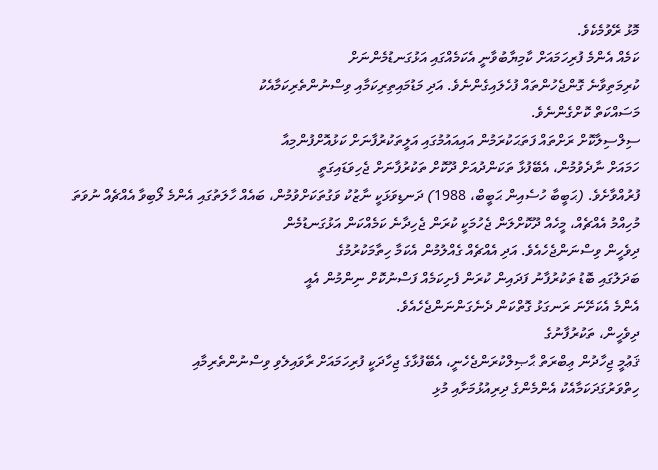މޮޅު ރޭވުމެކެވެ.
ކަމެއް އެންމެ ފުރިހަމައަށް ކާމިޔާބުވާނީ އެކަމެއްގައި އަޅުގަނޑުމެންނަށް
ކުރިމަތިވާނެ ގޮންޖެހުންތައް ފުހެލައިގެންނެވެ. އަދި މަޑުމައިތިރިކަމާއި ވިސްނުންތެރިކަމާއެކު
މަސައްކަތް ކޮށްގެންނެވެ.
ސިލްސިލާކޮށް ރަށްތައް ފަތަޙަކުރަމުން އައިއައުމުގައި އަލީތަކުރުފާނަށް ކަޅުއޮށްފުންމިއާ
ހަމައަށް ނާދެވުމުން، އެބޭފުޅާ ތަކަންދުއަށް ދޫކޮށް ތަކުރުފާނަށް ޖެހިވަޑައިގަތީ
ފުރުއްވާށެވެ. (ޙަބީބާ ހުސެއިން ޙަބީބް، 1988) ދަނޑިވަޅަކީ ނާޒުކު ވަގުތަކަށްވުމުން، ބައެއް ހާލަތުގައި އެންމެ ލޯބިވާ އެއްޗެއް ނުވަތަ
މުހިއްމު އެއްޗެއް، މީހެއް ދޫކޮށްލަން ޖެހުމަކީ ކުރަން ޖެހިދާނެ ކަމެއްކަން އަޅުގަނޑުމެން
ދިވެހީން ވިސްނަންޖެހެއެވެ. އަދި އެއްޗެއް ގެއްލުމުން އެކަމާ ހިތާމަކުރުމުގެ
ބަދަލުގައި ބޮޑު ތަކުރުފާނު ފަދައިން ކުރަން ފެށިކަމެއް ފަސްނުކޮށް ނިންމުން އެއީ
އެންމެ އެކަށޭނަ ރަނގަޅު ގޮތްކަން ދެނެގަންނަންޖެހެއެވެ.
ދިވެހީން، ތަކުރުފާނުގެ
ޤަޢުމީ ޖިހާދުން ޢިބްރަތް ޙާޞިލްކުރަންޖެހެނީ، އެބޭފުޅާގެ ޖިހާދަކީ ފުރިހަމައަށް ރާވައިލެވި ވިސްނުންތެރިމާއި
ހިތްވަރުގަދަކަމާއެކު އެންމެންގެ ދިރިއުޅުމަށާއި މުޅި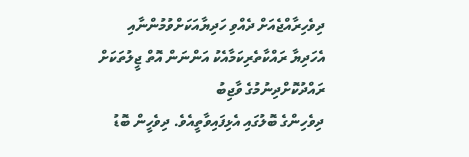ދިވެހިރާއްޖެއަށް ދެއްވި ހަދިޔާއަކަށްވުމުންނާއި
އެހަދިޔާ ރައްކާތެރިކަމާއެކު އަންނަން އޮތް ޖީލުތަކަށް ރައްދުކޮށްދިނުމުގެ ވާޖިބު
ދިވެހިންގެ ބޮލުގައި އެޅިފައިވާތީއެވެ. ދިވެހީން ބޮޑު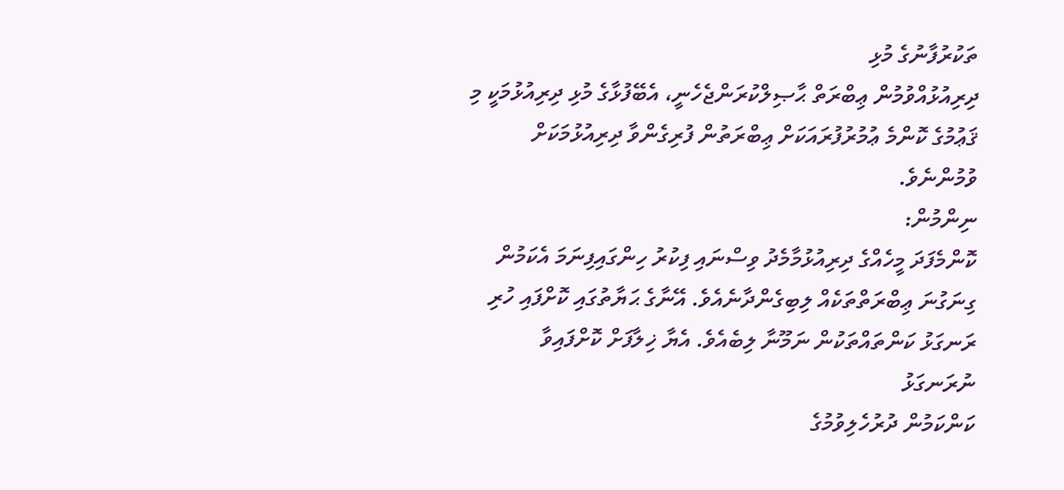ތަކުރުފާނުގެ މުޅި
ދިރިއުޅުއްވުމުން ޢިބްރަތް ޙާޞިލްކުރަންޖެހެނީ، އެބޭފުޅާގެ މުޅި ދިރިއުޅުމަކީ މި
ޤަޢުމުގެ ކޮންމެ ޢުމުރުފުރައަކަށް ޢިބްރަތުން ފުރިގެންވާ ދިރިއުޅުމަކަށް
ވުމުންނެވެ.
ނިންމުން:
ކޮންމެފަދަ މީހެއްގެ ދިރިއުޅުމާމެދު ވިސްނައި ފިކުރު ހިންގައިފިނަމަ އެކަމުން
ގިނަގުނަ ޢިބްރަތްތަކެއް ލިބިގެންދާނެއެވެ. އޭނާގެ ޙަޔާތުގައި ކޮށްފައި ހުރި
ރަނގަޅު ކަންތައްތަކުން ނަމޫނާ ލިބެއެވެ. އެޔާ ޚިލާފަށް ކޮށްފައިވާ ނުރަނގަޅު
ކަންކަމުން ދުރުހެލިވުމުގެ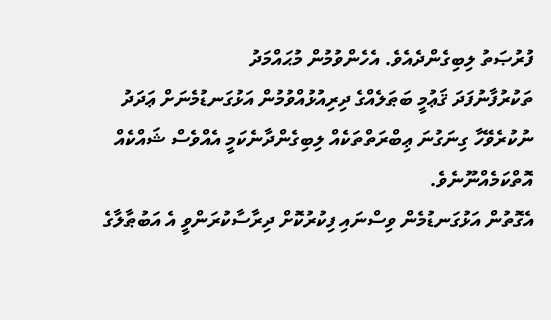ފުރުޞަތު ލިބިގެންދެއެވެ. އެހެންވުމުން މުޙައްމަދު
ތަކުރުފާނުފަދަ ޤަޢުމީ ބަޠަލެއްގެ ދިރިއުޅުއްވުމުން އަޅުގަނޑުމެނަށް ޢަދަދު
ނުކުރެވޭހާ ގިނަގުނަ ޢިބްރަތްތަކެއް ލިބިގެންދާނެކަމީ އެއްވެސް ޝައްކެއް އޮތްކަމެއްނޫނެވެ.
އެގޮތުން އަޅުގަނޑުމެން ވިސްނައި ފިކުރުކޮށް ދިރާސާކުރަންވީ އެ އަބުޠާލާގެ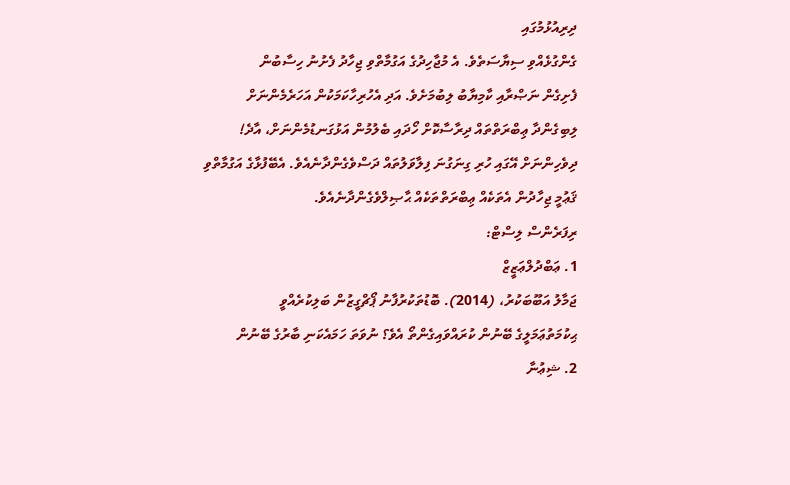ދިރިއުޅުމުގައި
ގެންގުޅެއްވި ސިޔާސަތެވެ. އެ މުޖާހިދުގެ އަގުމާތްވި ޖިހާދު ފެށުނު ހިސާބުން
ފެށިގެން ނަޞްރާއި ކާމިޔާބު ލިބުމަށެވެ. އަދި އެހުރިހާކަމަކުން އަހަރެމެންނަށް
ލިބިގެންދާ ޢިބްރަތްތައް ދިރާސާކޮށް ހޯދައި ބެލުމުން އަޅުގަނޑުމެންނަށް، އާދެ!
ދިވެހިންނަށް އޭގައި ހުރި ގިނަގުނަ ފިލާވަލުތައް ދަސްވެގެންދާނެއެވެ. އެބޭފުޅާގެ އަގުމާތްވި
ޤަޢުމީ ޖިހާދުން އެތަކެއް ޢިބްރަތްތަކެއް ޙާޞިލްވެގެންދާނެއެވެ.
ރިފަރެންސް ލިސްޓް:
1. ޢަބްދުލްޢަޒީޒް
ޖަމާލު އަބޫބަކުރު، (2014). ބޮޑުތަކުރުފާނު ޕޯޗްގީޒުން ބަލިކުރެއްވީ
ޙިކުމަތުޢަމަލީގެ ބޭނުން ކުރައްވައިގެންތޯ އެވެ؟ ނުވަތަ ހަމައެކަނި ބާރުގެ ބޭނުން
2. ޝިޢުނާ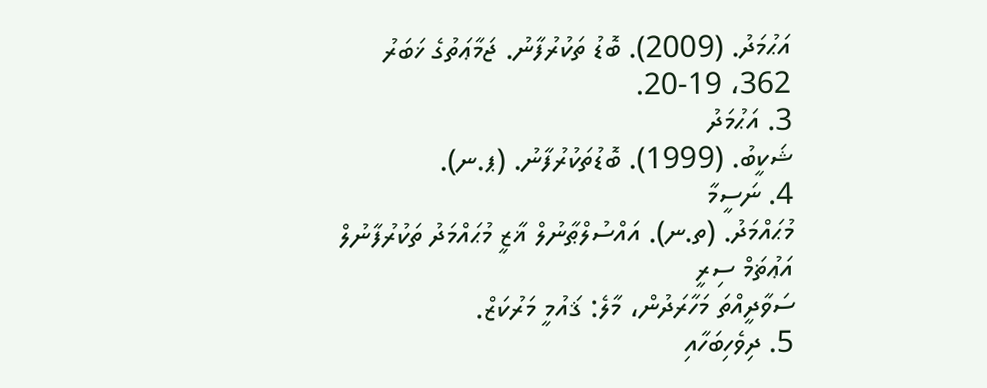އަޙުމަދު. (2009). ބޮޑު ތަކުރުފާނު. ޖަމާޢަތުގެ ޚަބަރު 362، 19-20.
3. އަޙުމަދު
ޝަކީބު. (1999). ބޮޑުތަކުރުފާނު. (ޕ.ނ).
4. ނަސީމާ
މުޙައްމަދު. (ތ.ނ). އައްސުލްޠާނުލް ޣާޒީ މުޙައްމަދު ތަކުރުފާނުލް އަޢުޡަމް ސިރީ
ސަވާދީއްތަ މަހާރަދުން، މާލެ: ޤައުމީ މަރުކަޒް.
5. ދިވެހިބަހާއި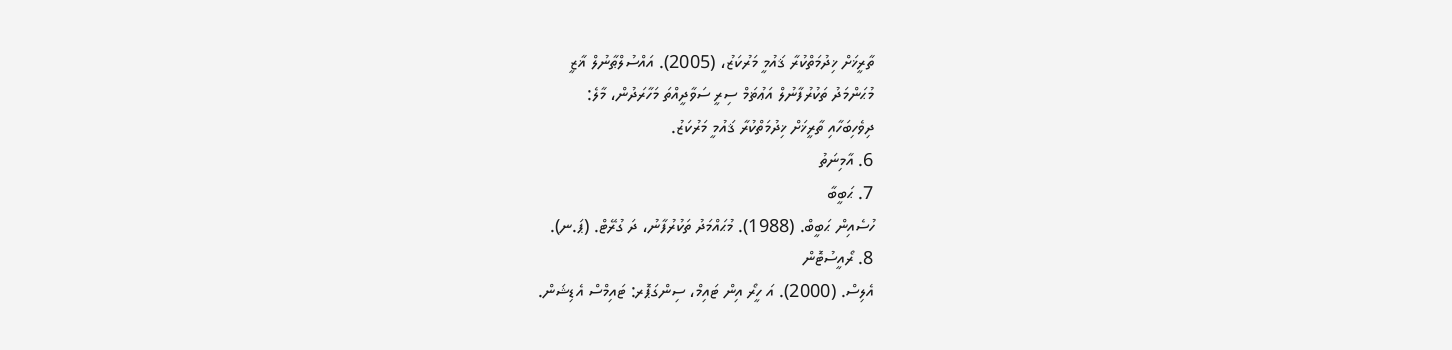ތާރީޚަށް ޚިދުމަތްކުރާ ޤައުމީ މަރުކަޒު، (2005). އައްސުލްޠާނުލް ޣާޒީ
މުޙަންމަދު ތަކުރުފާނުލް އަޢުޡަމް ސިރީ ސަވާދީއްތަ މަހާރަދުން، މާލެ:
ދިވެހިބަހާއި ތާރީޚަށް ޚިދުމަތްކުރާ ޤައުމީ މަރުކަޒު.
6. އާމިނަތު
7. ޙަބީބާ
ހުސެއިން ޙަބީބް. (1988). މުޙައްމަދު ތަކުރުފާނު، ދަ ގުރޭޓް. (ޕަ.ނ).
8. ރޯއީސުޓޮން
އެލިސް. (2000). އަ ހީރޯ އިން ޓައިމް، ސިންގަޕޮރ: ޓައިމްސް އެޑިޝަން.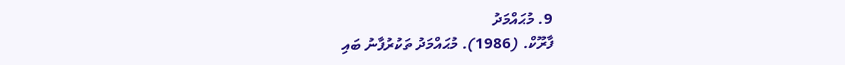9. މުޙައްމަދު
ފާރޫކް. (1986). މުޙައްމަދު ތަކުރުފާނު ބައި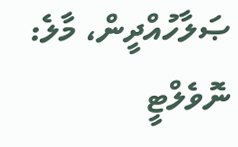ޞަލާހުއްދީން، މާލެ: ނޮވެލްޓީ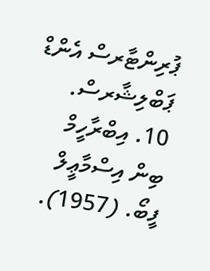ޕުރިންޓާރސް އެންޑް ޕަބްލިޝާރސް.
10. އިބްރާހީމް
ބިން އިސްމާޢީލް ފީބޯ. (1957).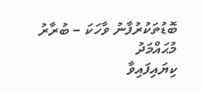ބޮޑުތަކުރުފާނު ވާހަކަ – ބުރާރު މުޙައްމަދު
ކިޔައިފައިވާ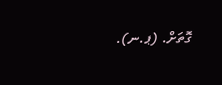ގޮތަށް. (ޕ.ނ).